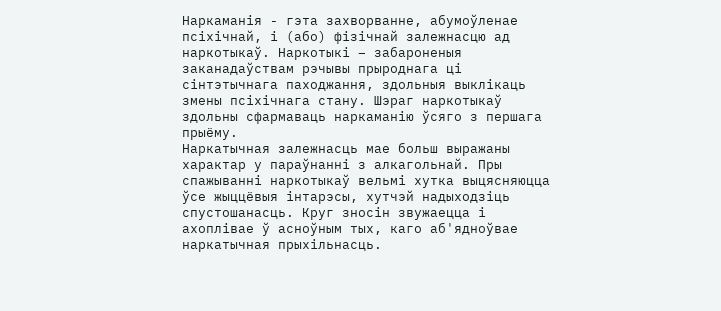Наркаманія - гэта захворванне, абумоўленае псіхічнай, і (або) фізічнай залежнасцю ад наркотыкаў. Наркотыкі – забароненыя заканадаўствам рэчывы прыроднага ці сінтэтычнага паходжання, здольныя выклікаць змены псіхічнага стану. Шэраг наркотыкаў здольны сфармаваць наркаманію ўсяго з першага прыёму.
Наркатычная залежнасць мае больш выражаны характар у параўнанні з алкагольнай. Пры спажыванні наркотыкаў вельмі хутка выцясняюцца ўсе жыццёвыя інтарэсы, хутчэй надыходзіць спустошанасць. Круг зносін звужаецца і ахоплівае ў асноўным тых, каго аб'ядноўвае наркатычная прыхільнасць.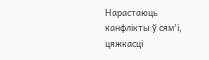Нарастаюць канфлікты ў сям'і, цяжкасці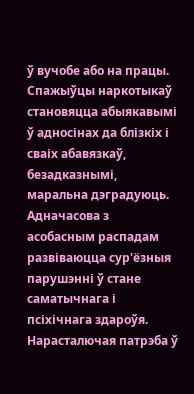ў вучобе або на працы. Спажыўцы наркотыкаў становяцца абыякавымі ў адносінах да блізкіх і сваіх абавязкаў, безадказнымі, маральна дэградуюць. Адначасова з асобасным распадам развіваюцца сур'ёзныя парушэнні ў стане саматычнага і псіхічнага здароўя. Нарасталючая патрэба ў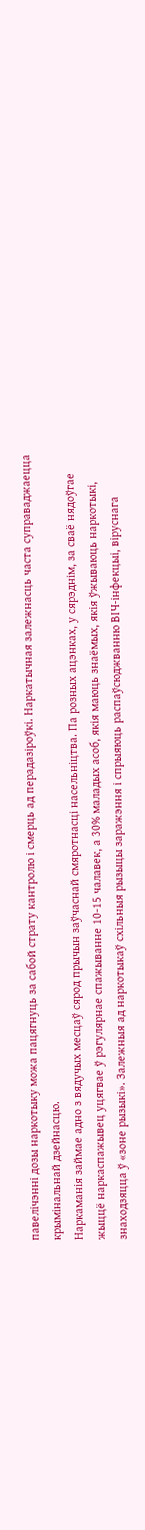павелічэнні дозы наркотыку можа пацягнуць за сабой страту кантролю і смерць ад перадазіроўкі. Наркатычная залежнасць часта суправаджаецца крымінальнай дзейнасцю.
Наркаманія займае адно з вядучых месцаў сярод прычын заўчаснай смяротнасці насельніцтва. Па розных ацэнках, у сярэднім, за сваё нядоўгае жыццё наркаспажывец уцягвае ў рэгулярнае спажыванне 10-15 чалавек, а 30% маладых асоб, якія маюць знаёмых, якія ўжываюць наркотыкі, знаходзяцца ў «зоне рызыкі». Залежныя ад наркотыкаў схільныя рызыцы заражэння і спрыяюць распаўсюджванню ВІЧ-інфекцыі, віруснага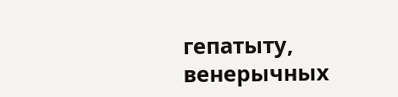гепатыту, венерычных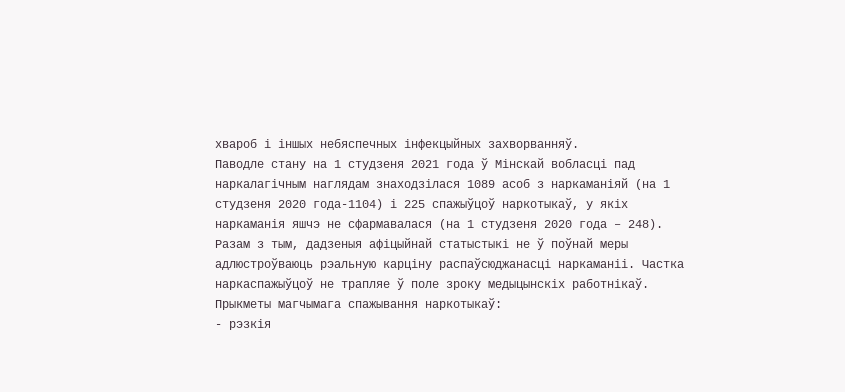хвароб і іншых небяспечных інфекцыйных захворванняў.
Паводле стану на 1 студзеня 2021 года ў Мiнскай вобласці пад наркалагічным наглядам знаходзілася 1089 асоб з наркаманіяй (на 1 студзеня 2020 года-1104) і 225 спажыўцоў наркотыкаў, у якіх наркаманія яшчэ не сфармавалася (на 1 студзеня 2020 года – 248). Разам з тым, дадзеныя афіцыйнай статыстыкі не ў поўнай меры адлюстроўваюць рэальную карціну распаўсюджанасці наркаманіі. Частка наркаспажыўцоў не трапляе ў поле зроку медыцынскіх работнікаў.
Прыкметы магчымага спажывання наркотыкаў:
- рэзкія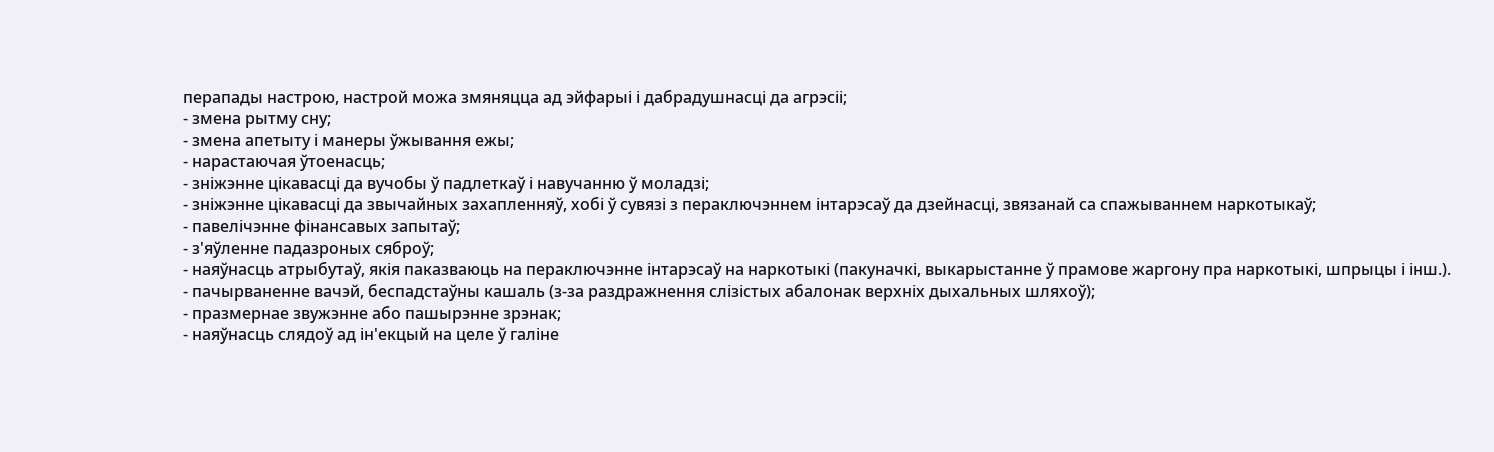перапады настрою, настрой можа змяняцца ад эйфарыі і дабрадушнасці да агрэсіі;
- змена рытму сну;
- змена апетыту і манеры ўжывання ежы;
- нарастаючая ўтоенасць;
- зніжэнне цікавасці да вучобы ў падлеткаў і навучанню ў моладзі;
- зніжэнне цікавасці да звычайных захапленняў, хобі ў сувязі з пераключэннем інтарэсаў да дзейнасці, звязанай са спажываннем наркотыкаў;
- павелічэнне фінансавых запытаў;
- з'яўленне падазроных сяброў;
- наяўнасць атрыбутаў, якія паказваюць на пераключэнне інтарэсаў на наркотыкі (пакуначкі, выкарыстанне ў прамове жаргону пра наркотыкі, шпрыцы і інш.).
- пачырваненне вачэй, беспадстаўны кашаль (з-за раздражнення слізістых абалонак верхніх дыхальных шляхоў);
- празмернае звужэнне або пашырэнне зрэнак;
- наяўнасць слядоў ад ін'екцый на целе ў галіне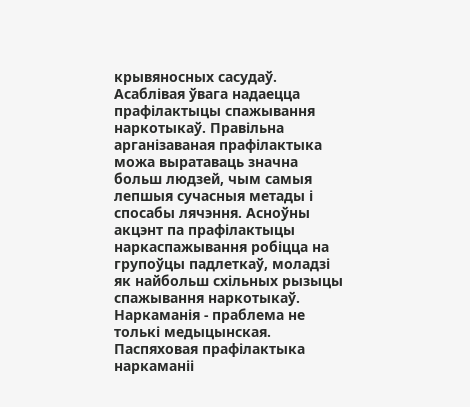крывяносных сасудаў.
Асаблівая ўвага надаецца прафілактыцы спажывання наркотыкаў. Правільна арганізаваная прафілактыка можа выратаваць значна больш людзей, чым самыя лепшыя сучасныя метады і спосабы лячэння. Асноўны акцэнт па прафілактыцы наркаспажывання робіцца на групоўцы падлеткаў, моладзі як найбольш схільных рызыцы спажывання наркотыкаў. Наркаманія - праблема не толькі медыцынская. Паспяховая прафілактыка наркаманіі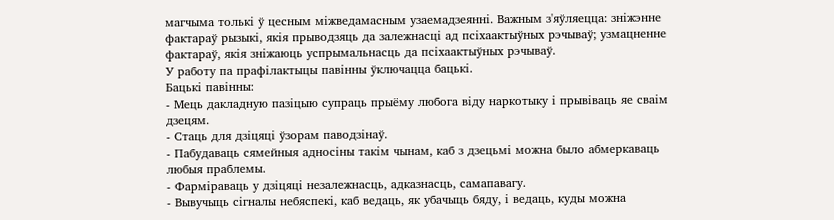магчыма толькі ў цесным міжведамасным узаемадзеянні. Важным з'яўляецца: зніжэнне фактараў рызыкі, якія прыводзяць да залежнасці ад псіхаактыўных рэчываў; узмацненне фактараў, якія зніжаюць успрымальнасць да псіхаактыўных рэчываў.
У работу па прафілактыцы павінны ўключацца бацькі.
Бацькі павінны:
- Мець дакладную пазіцыю супраць прыёму любога віду наркотыку і прывіваць яе сваім дзецям.
- Стаць для дзіцяці ўзорам паводзінаў.
- Пабудаваць сямейныя адносіны такім чынам, каб з дзецьмі можна было абмеркаваць любыя праблемы.
- Фарміраваць у дзіцяці незалежнасць, адказнасць, самапавагу.
- Вывучыць сігналы небяспекі, каб ведаць, як убачыць бяду, і ведаць, куды можна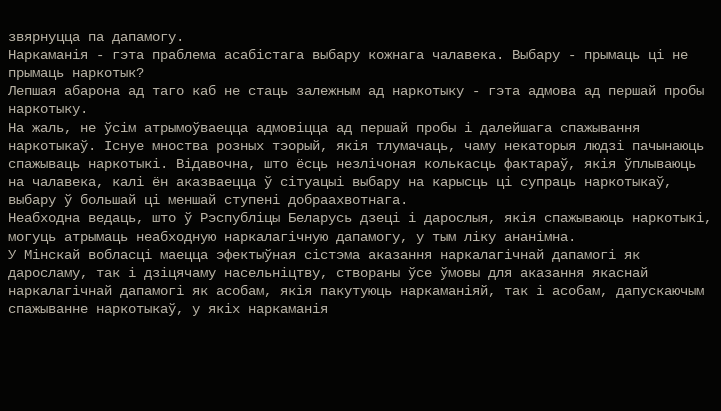звярнуцца па дапамогу.
Наркаманія - гэта праблема асабістага выбару кожнага чалавека. Выбару - прымаць ці не прымаць наркотык?
Лепшая абарона ад таго каб не стаць залежным ад наркотыку - гэта адмова ад першай пробы наркотыку.
На жаль, не ўсім атрымоўваецца адмовіцца ад першай пробы і далейшага спажывання наркотыкаў. Існуе мноства розных тэорый, якія тлумачаць, чаму некаторыя людзі пачынаюць спажываць наркотыкі. Відавочна, што ёсць незлічоная колькасць фактараў, якія ўплываюць на чалавека, калі ён аказваецца ў сітуацыі выбару на карысць ці супраць наркотыкаў, выбару ў большай ці меншай ступені добраахвотнага.
Неабходна ведаць, што ў Рэспубліцы Беларусь дзеці і дарослыя, якія спажываюць наркотыкі, могуць атрымаць неабходную наркалагічную дапамогу, у тым ліку ананімна.
У Мінскай вобласці маецца эфектыўная сістэма аказання наркалагічнай дапамогі як даросламу, так і дзіцячаму насельніцтву, створаны ўсе ўмовы для аказання якаснай наркалагічнай дапамогі як асобам, якія пакутуюць наркаманіяй, так і асобам, дапускаючым спажыванне наркотыкаў, у якіх наркаманія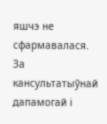яшчэ не сфармавалася.
За кансультатыўнай дапамогай і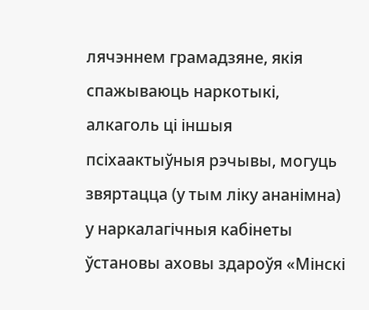лячэннем грамадзяне, якія спажываюць наркотыкі, алкаголь ці іншыя псіхаактыўныя рэчывы, могуць звяртацца (у тым ліку ананімна) у наркалагічныя кабінеты ўстановы аховы здароўя «Мінскі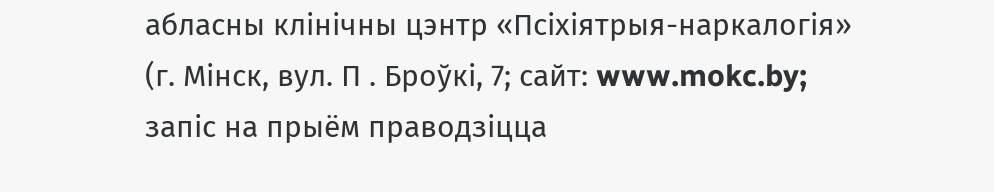абласны клінічны цэнтр «Псіхіятрыя-наркалогія» (г. Мінск, вул. П . Броўкі, 7; сайт: www.mokc.by; запіс на прыём праводзіцца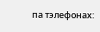па тэлефонах: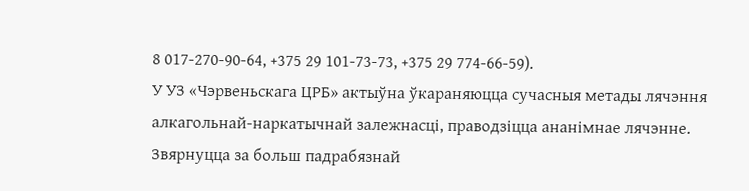8 017-270-90-64, +375 29 101-73-73, +375 29 774-66-59).
У УЗ «Чэрвеньскага ЦРБ» актыўна ўкараняюцца сучасныя метады лячэння алкагольнай-наркатычнай залежнасці, праводзіцца ананімнае лячэнне. Звярнуцца за больш падрабязнай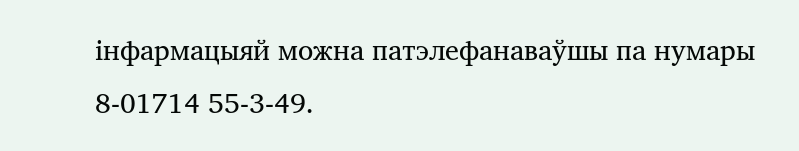інфармацыяй можна патэлефанаваўшы па нумары 8-01714 55-3-49.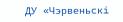ДУ «Чэрвеньскі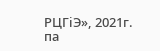РЦГiЭ», 2021г.
па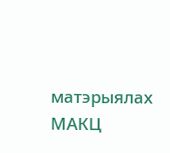матэрыялах МАКЦ